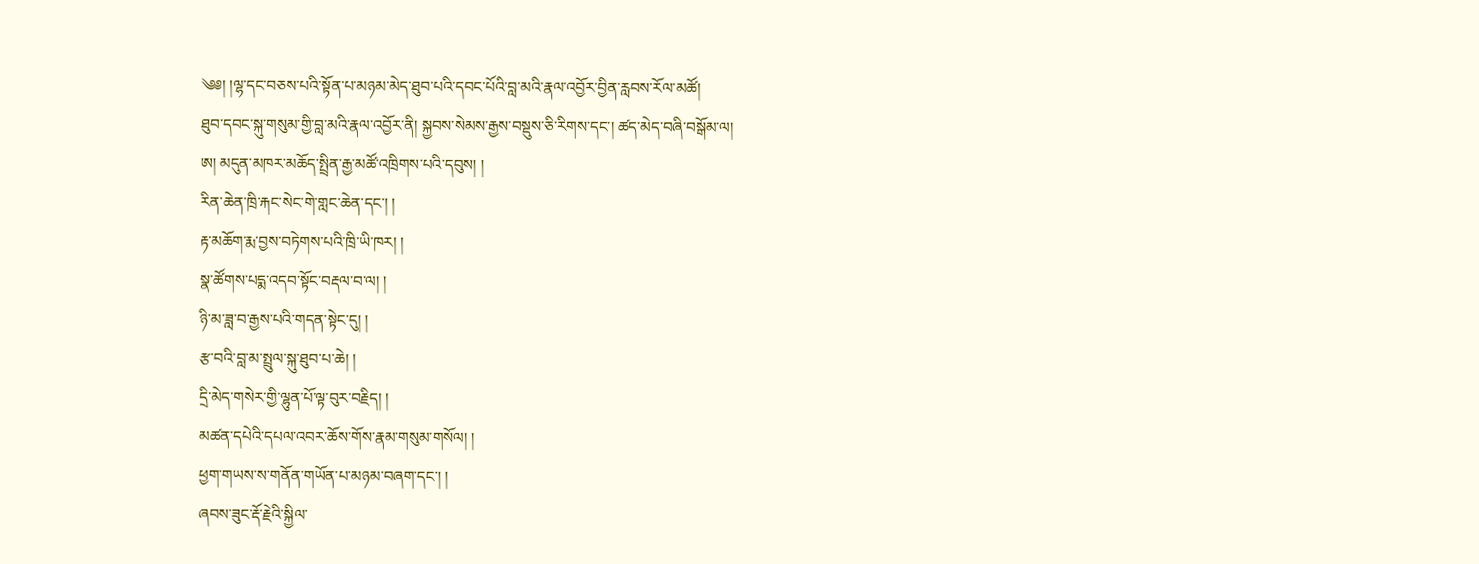༄༅། །ལྷ་དང་བཅས་པའི་སྟོན་པ་མཉམ་མེད་ཐུབ་པའི་དབང་པོའི་བླ་མའི་རྣལ་འབྱོར་བྱིན་རླབས་རོལ་མཚོ།
ཐུབ་དབང་སྐུ་གསུམ་གྱི་བླ་མའི་རྣལ་འབྱོར་ནི། སྐྱབས་སེམས་རྒྱས་བསྡུས་ཅི་རིགས་དང་། ཚད་མེད་བཞི་བསྒོམ་ལ།
ཨ། མདུན་མཁར་མཆོད་སྤྲིན་རྒྱ་མཚོ་འཁྲིགས་པའི་དབུས། །
རིན་ཆེན་ཁྲི་རྐང་སེང་གེ་གླང་ཆེན་དང་། །
རྟ་མཆོག་རྨ་བྱས་བཏེགས་པའི་ཁྲི་ཡི་ཁར། །
སྣ་ཚོགས་པདྨ་འདབ་སྟོང་བརྡལ་བ་ལ། །
ཉི་མ་ཟླ་བ་རྒྱས་པའི་གདན་སྟེང་དུ། །
རྩ་བའི་བླ་མ་སྤྲུལ་སྐུ་ཐུབ་པ་ཆེ། །
དྲི་མེད་གསེར་གྱི་ལྷུན་པོ་ལྟ་བུར་བརྗིད། །
མཚན་དཔེའི་དཔལ་འབར་ཆོས་གོས་རྣམ་གསུམ་གསོལ། །
ཕྱག་གཡས་ས་གནོན་གཡོན་པ་མཉམ་བཞག་དང་། །
ཞབས་ཟུང་རྡོ་རྗེའི་སྐྱིལ་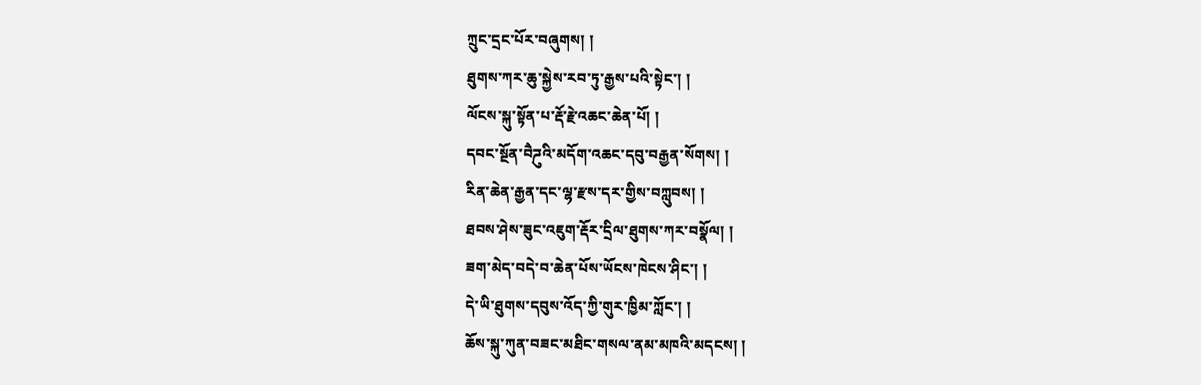ཀྲུང་དྲང་པོར་བཞུགས། །
ཐུགས་ཀར་ཆུ་སྐྱེས་རབ་ཏུ་རྒྱས་པའི་སྟེང་། །
ལོངས་སྐུ་སྟོན་པ་རྡོ་རྗེ་འཆང་ཆེན་པོ། །
དབང་སྔོན་བཻཌུའི་མདོག་འཆང་དབུ་བརྒྱན་སོགས། །
རིན་ཆེན་རྒྱན་དང་ལྷ་རྫས་དར་གྱིས་བཀླུབས། །
ཐབས་ཤེས་ཟུང་འཇུག་རྡོར་དྲིལ་ཐུགས་ཀར་བསྣོལ། །
ཟག་མེད་བདེ་བ་ཆེན་པོས་ཡོངས་ཁེངས་ཤིང་། །
དེ་ཡི་ཐུགས་དབུས་འོད་ཀྱི་གུར་ཁྱིམ་ཀློང་། །
ཆོས་སྐུ་ཀུན་བཟང་མཐིང་གསལ་ནམ་མཁའི་མདངས། །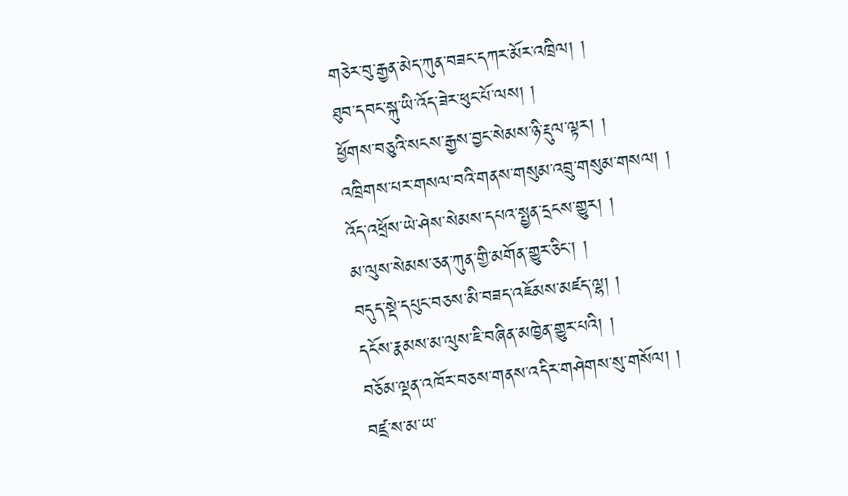གཅེར་བུ་རྒྱན་མེད་ཀུན་བཟང་དཀར་མོར་འཁྲིལ། །
ཐུབ་དབང་སྐུ་ཡི་འོད་ཟེར་ཕུང་པོ་ལས། །
ཕྱོགས་བཅུའི་སངས་རྒྱས་བྱང་སེམས་ཉི་རྡུལ་ལྟར། །
འཁྲིགས་པར་གསལ་བའི་གནས་གསུམ་འབྲུ་གསུམ་གསལ། །
འོད་འཕྲོས་ཡེ་ཤེས་སེམས་དཔའ་སྤྱན་དྲངས་གྱུར། །
མ་ལུས་སེམས་ཅན་ཀུན་གྱི་མགོན་གྱུར་ཅིང་། །
བདུད་སྡེ་དཔུང་བཅས་མི་བཟད་འཇོམས་མཛད་ལྷ། །
དངོས་རྣམས་མ་ལུས་ཇི་བཞིན་མཁྱེན་གྱུར་པའི། །
བཅོམ་ལྡན་འཁོར་བཅས་གནས་འདིར་གཤེགས་སུ་གསོལ། །
བཛྲ་ས་མ་ཡ་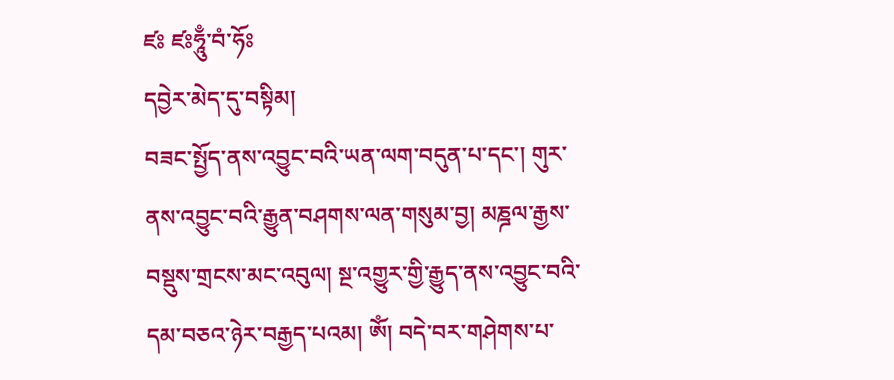ཛཿ ཛཿཧཱུྃ་བཾ་ཧོཿ
དབྱེར་མེད་དུ་བསྟིམ།
བཟང་སྤྱོད་ནས་འབྱུང་བའི་ཡན་ལག་བདུན་པ་དང་། གུར་ནས་འབྱུང་བའི་རྒྱུན་བཤགས་ལན་གསུམ་བྱ། མཎྜལ་རྒྱས་བསྡུས་གྲངས་མང་འབུལ། སྔ་འགྱུར་གྱི་རྒྱུད་ནས་འབྱུང་བའི་དམ་བཅའ་ཉེར་བརྒྱད་པའམ། ཨོཾ། བདེ་བར་གཤེགས་པ་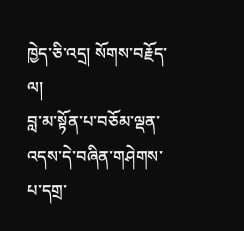ཁྱེད་ཅི་འདྲ། སོགས་བརྗོད་ལ།
བླ་མ་སྟོན་པ་བཅོམ་ལྡན་འདས་དེ་བཞིན་གཤེགས་པ་དགྲ་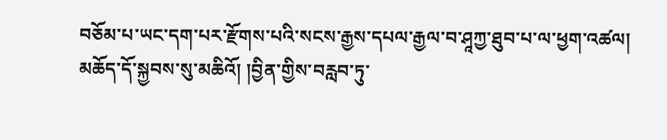བཅོམ་པ་ཡང་དག་པར་རྫོགས་པའི་སངས་རྒྱས་དཔལ་རྒྱལ་བ་ཤཱཀྱ་ཐུབ་པ་ལ་ཕྱག་འཚལ།
མཆོད་དོ་སྐྱབས་སུ་མཆིའོ། །བྱིན་གྱིས་བརླབ་ཏུ་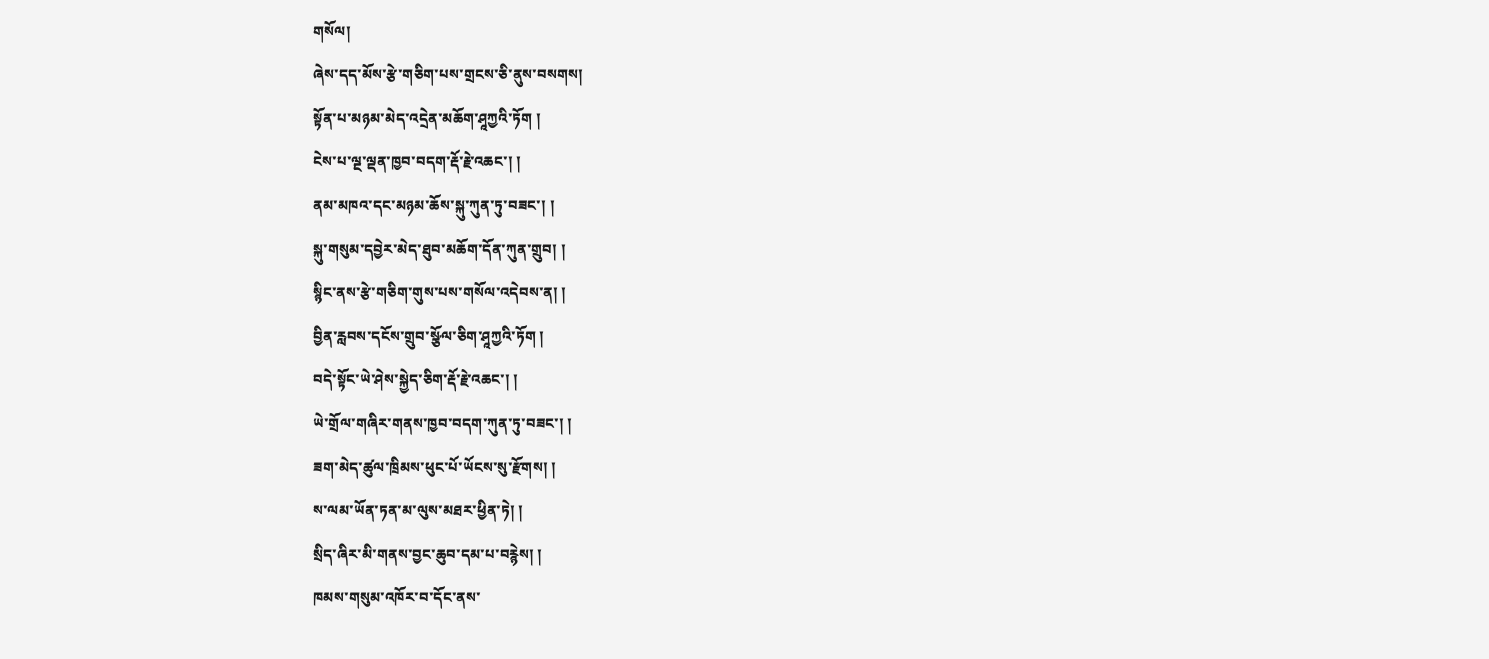གསོལ།
ཞེས་དད་མོས་རྩེ་གཅིག་པས་གྲངས་ཅི་ནུས་བསགས།
སྟོན་པ་མཉམ་མེད་འདྲེན་མཆོག་ཤཱཀྱའི་ཏོག །
ངེས་པ་ལྔ་ལྡན་ཁྱབ་བདག་རྡོ་རྗེ་འཆང་། །
ནམ་མཁའ་དང་མཉམ་ཆོས་སྐུ་ཀུན་ཏུ་བཟང་། །
སྐུ་གསུམ་དབྱེར་མེད་ཐུབ་མཆོག་དོན་ཀུན་གྲུབ། །
སྙིང་ནས་རྩེ་གཅིག་གུས་པས་གསོལ་འདེབས་ན། །
བྱིན་རླབས་དངོས་གྲུབ་སྩོལ་ཅིག་ཤཱཀྱའི་ཏོག །
བདེ་སྟོང་ཡེ་ཤེས་སྐྱེད་ཅིག་རྡོ་རྗེ་འཆང་། །
ཡེ་གྲོལ་གཞིར་གནས་ཁྱབ་བདག་ཀུན་ཏུ་བཟང་། །
ཟག་མེད་ཚུལ་ཁྲིམས་ཕུང་པོ་ཡོངས་སུ་རྫོགས། །
ས་ལམ་ཡོན་ཏན་མ་ལུས་མཐར་ཕྱིན་ཏེ། །
སྲིད་ཞིར་མི་གནས་བྱང་ཆུབ་དམ་པ་བརྙེས། །
ཁམས་གསུམ་འཁོར་བ་དོང་ནས་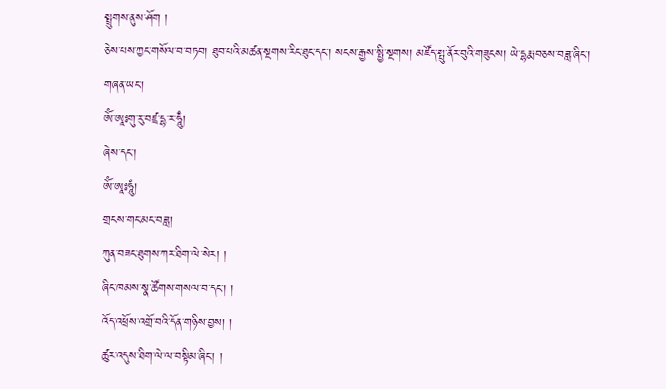སྤྲུགས་ནུས་ཤོག །
ཅེས་པས་ཀྱང་གསོལ་བ་བཏབ། ཐུབ་པའི་མཚན་སྔགས་རིང་ཐུང་དང་། སངས་རྒྱས་སྤྱི་སྔགས། མཛོད་སྤུ་ནོར་བུའི་གཟུངས། ཡེ་དྷརྨ་བཅས་བཟླ་ཞིང་། གཞན་ཡང་།
ཨོཾ་ཨཱཿགུ་རུ་བཛྲ་དྷ་ར་ཧཱུྃ།
ཞེས་དང་།
ཨོཾ་ཨཱཿཧཱུཾ།
གྲངས་གང་མང་བཟླ།
ཀུན་བཟང་ཐུགས་ཀར་ཐིག་ལེ་སེར། །
ཞིང་ཁམས་སྣ་ཚོགས་གསལ་བ་དང་། །
འོད་འཕྲོས་འགྲོ་བའི་དོན་གཉིས་བྱས། །
ཚུར་འདུས་ཐིག་ལེ་ལ་བསྟིམ་ཞིང་། །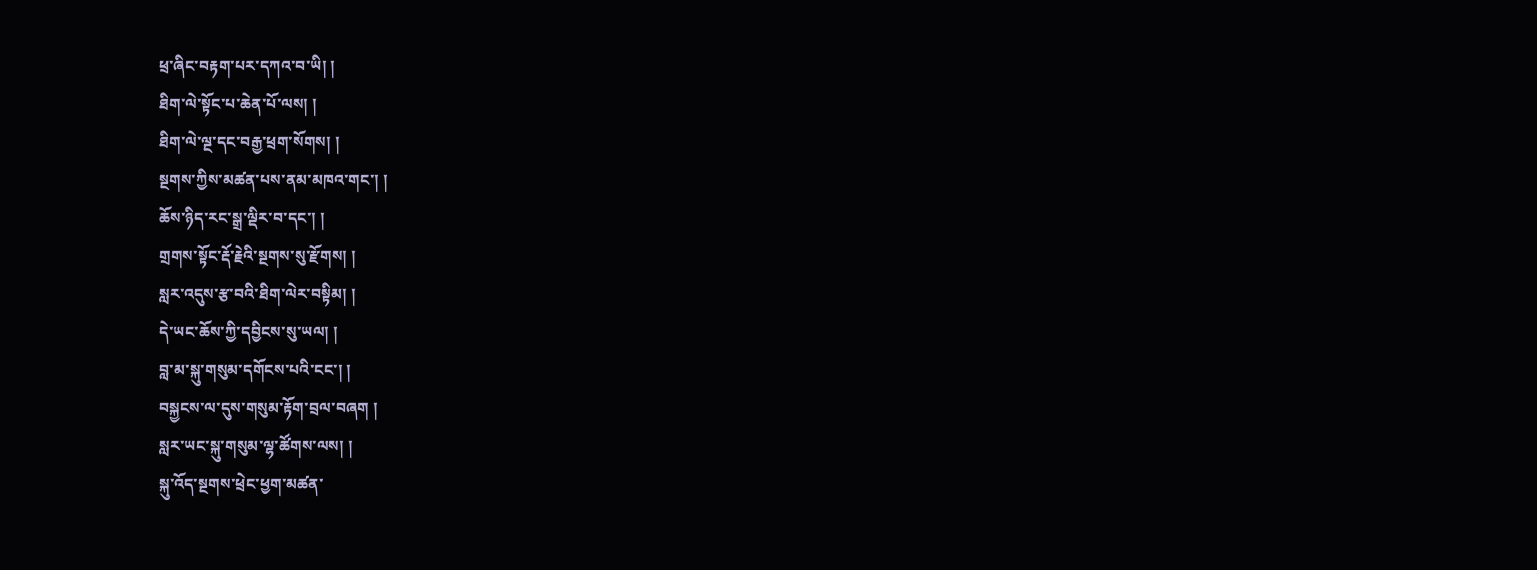ཕྲ་ཞིང་བརྟག་པར་དཀའ་བ་ཡི། །
ཐིག་ལེ་སྟོང་པ་ཆེན་པོ་ལས། །
ཐིག་ལེ་ལྔ་དང་བརྒྱ་ཕྲག་སོགས། །
སྔགས་ཀྱིས་མཚན་པས་ནམ་མཁའ་གང་། །
ཆོས་ཉིད་རང་སྒྲ་ལྡིར་བ་དང་། །
གྲགས་སྟོང་རྡོ་རྗེའི་སྔགས་སུ་རྫོགས། །
སླར་འདུས་རྩ་བའི་ཐིག་ལེར་བསྟིམ། །
དེ་ཡང་ཆོས་ཀྱི་དབྱིངས་སུ་ཡལ། །
བླ་མ་སྐུ་གསུམ་དགོངས་པའི་ངང་། །
བསྐྱངས་ལ་དུས་གསུམ་རྟོག་བྲལ་བཞག །
སླར་ཡང་སྐུ་གསུམ་ལྷ་ཚོགས་ལས། །
སྐུ་འོད་སྔགས་ཕྲེང་ཕྱག་མཚན་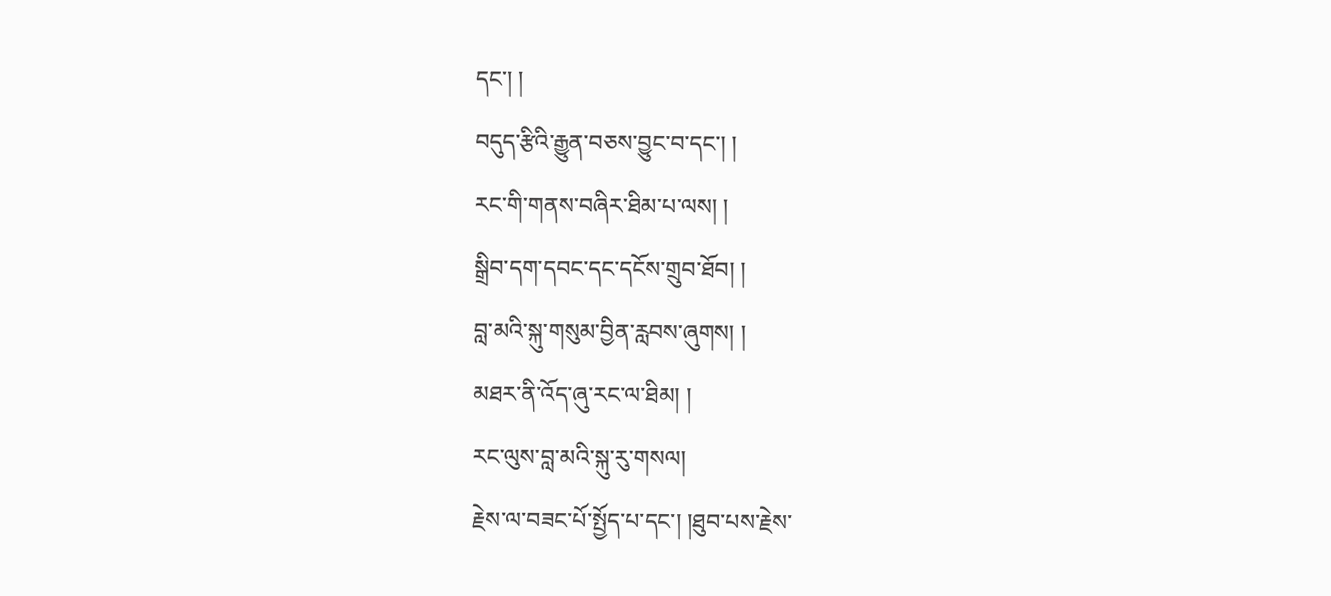དང་། །
བདུད་རྩིའི་རྒྱུན་བཅས་བྱུང་བ་དང་། །
རང་གི་གནས་བཞིར་ཐིམ་པ་ལས། །
སྒྲིབ་དག་དབང་དང་དངོས་གྲུབ་ཐོབ། །
བླ་མའི་སྐུ་གསུམ་བྱིན་རླབས་ཞུགས། །
མཐར་ནི་འོད་ཞུ་རང་ལ་ཐིམ། །
རང་ལུས་བླ་མའི་སྐུ་རུ་གསལ།
རྗེས་ལ་བཟང་པོ་སྤྱོད་པ་དང་། །ཐུབ་པས་རྗེས་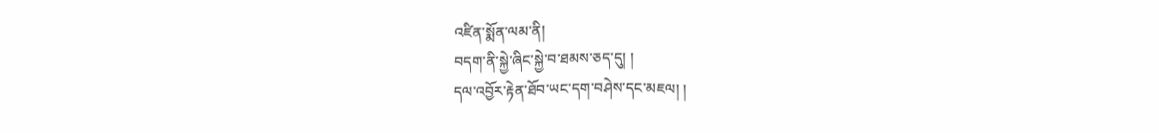འཛིན་སྨོན་ལམ་ནི།
བདག་ནི་སྐྱེ་ཞིང་སྐྱེ་བ་ཐམས་ཅད་དུ། །
དལ་འབྱོར་རྟེན་ཐོབ་ཡང་དག་བཤེས་དང་མཇལ། །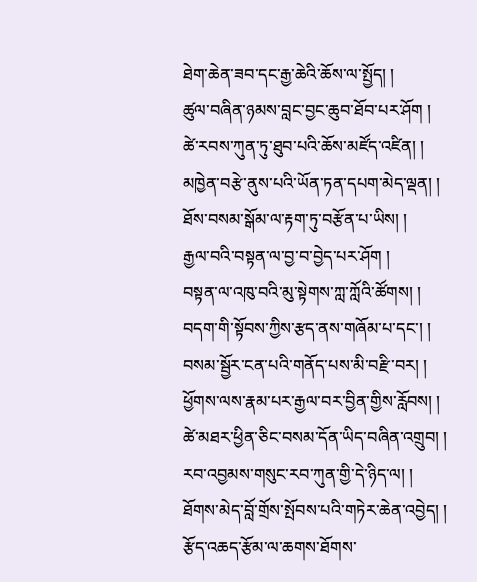ཐེག་ཆེན་ཟབ་དང་རྒྱ་ཆེའི་ཆོས་ལ་སྤྱོད། །
ཚུལ་བཞིན་ཉམས་བླང་བྱང་ཆུབ་ཐོབ་པར་ཤོག །
ཚེ་རབས་ཀུན་ཏུ་ཐུབ་པའི་ཆོས་མཛོད་འཛིན། །
མཁྱེན་བརྩེ་ནུས་པའི་ཡོན་ཏན་དཔག་མེད་ལྡན། །
ཐོས་བསམ་སྒོམ་ལ་རྟག་ཏུ་བརྩོན་པ་ཡིས། །
རྒྱལ་བའི་བསྟན་ལ་བྱ་བ་བྱེད་པར་ཤོག །
བསྟན་ལ་འཁུ་བའི་མུ་སྟེགས་ཀླ་ཀློའི་ཚོགས། །
བདག་གི་སྟོབས་ཀྱིས་རྩད་ནས་གཞོམ་པ་དང་། །
བསམ་སྦྱོར་ངན་པའི་གནོད་པས་མི་བརྫི་བར། །
ཕྱོགས་ལས་རྣམ་པར་རྒྱལ་བར་བྱིན་གྱིས་རློབས། །
ཚེ་མཐར་ཕྱིན་ཅིང་བསམ་དོན་ཡིད་བཞིན་འགྲུབ། །
རབ་འབྱམས་གསུང་རབ་ཀུན་གྱི་དེ་ཉིད་ལ། །
ཐོགས་མེད་བློ་གྲོས་སྤོབས་པའི་གཏེར་ཆེན་འབྱེད། །
རྩོད་འཆད་རྩོམ་ལ་ཆགས་ཐོགས་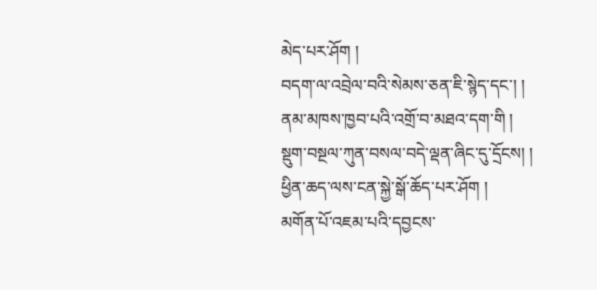མེད་པར་ཤོག །
བདག་ལ་འབྲེལ་བའི་སེམས་ཅན་ཇི་སྙེད་དང་། །
ནམ་མཁས་ཁྱབ་པའི་འགྲོ་བ་མཐའ་དག་གི །
སྡུག་བསྔལ་ཀུན་བསལ་བདེ་ལྡན་ཞིང་དུ་དྲོངས། །
ཕྱིན་ཆད་ལས་ངན་སྐྱེ་སྒོ་ཆོད་པར་ཤོག །
མགོན་པོ་འཇམ་པའི་དབྱངས་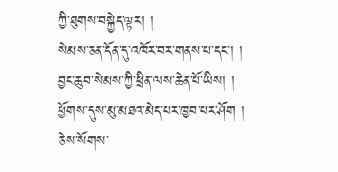ཀྱི་ཐུགས་བསྐྱེད་ལྟར། །
སེམས་ཅན་དོན་དུ་འཁོར་བར་གནས་པ་དང་། །
བྱང་ཆུབ་སེམས་ཀྱི་ཕྲིན་ལས་ཆེན་པོ་ཡིས། །
ཕྱོགས་དུས་མུ་མཐའ་མེད་པར་ཁྱབ་པར་ཤོག །
ཅེས་སོགས་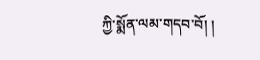ཀྱི་སྨོན་ལམ་གདབ་བོ། །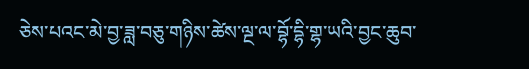ཅེས་པའང་མེ་བྱ་ཟླ་བཅུ་གཉིས་ཚེས་ལྔ་ལ་བྷོ་དྷི་གྷ་ཡའི་བྱང་ཆུབ་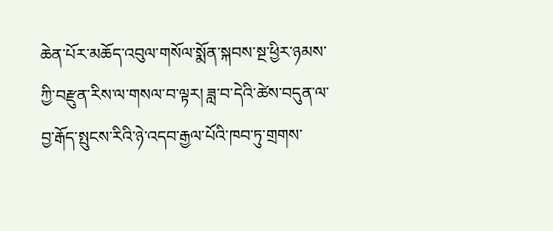ཆེན་པོར་མཆོད་འབུལ་གསོལ་སྨོན་སྐབས་སྔ་ཕྱིར་ཉམས་ཀྱི་བརྫུན་རིས་ལ་གསལ་བ་ལྟར། ཟླ་བ་དེའི་ཚེས་བདུན་ལ་བྱ་རྒོད་སྤུངས་རིའི་ཉེ་འདབ་རྒྱལ་པོའི་ཁབ་ཏུ་གྲགས་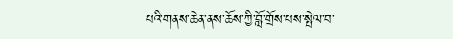པའི་གནས་ཆེན་ནས་ཆོས་ཀྱི་བློ་གྲོས་པས་སྤེལ་བ་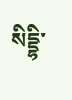སིདྡྷི་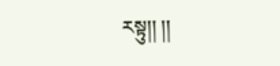རསྟུ།། །།